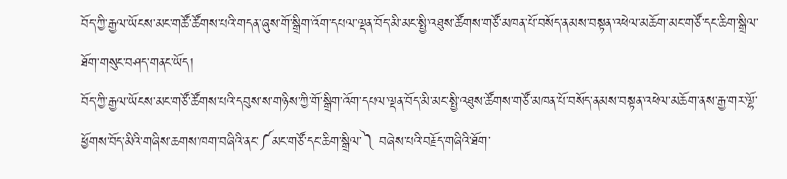བོད་ཀྱི་རྒྱལ་ཡོངས་མང་གཚོ་ཚོགས་པའི་གདན་ཞུས་གོ་སྒྲིག་འོག་དཔལ་ལྡན་བོད་མི་མང་སྤྱི་འཐུས་ཚོགས་གཙོ་མཁན་པོ་བསོད་ནམས་བསྟན་འཕེལ་མཆོག་མང་གཙོ་དང་ཆིག་སྒྲིལ་ཐོག་གསུང་བཤད་གནང་ཡོད།
བོད་ཀྱི་རྒྱལ་ཡོངས་མང་གཙོ་ཚོགས་པའི་དབུས་ས་གཉིས་ཀྱི་གོ་སྒྲིག་འོག་དཔལ་ལྡན་བོད་མི་མང་སྤྱི་འཐུས་ཚོགས་གཙོ་མཁན་པོ་བསོད་ནམས་བསྟན་འཕེལ་མཆོག་ནས་རྒྱ་གར་ལྷོ་ཕྱོགས་བོད་མིའི་གཞིས་ཆགས་ཁག་བཞིའི་ནང་༼མང་གཙོ་དང་ཆིག་སྒྲིལ་༽ བཞེས་པའི་བརྗོད་གཞིའི་ཐོག་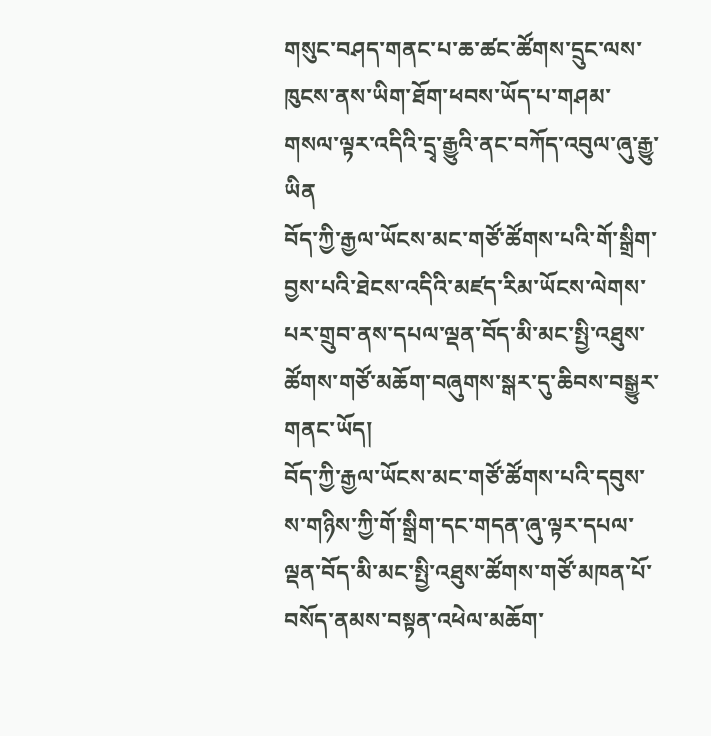གསུང་བཤད་གནང་པ་ཆ་ཚང་ཚོགས་དྲུང་ལས་ཁུངས་ནས་ཡིག་ཐོག་ཕབས་ཡོད་པ་གཤམ་གསལ་ལྟར་འདིའི་དྲྭ་རྒྱུའི་ནང་བཀོད་འབུལ་ཞུ་རྒྱུ་ཡིན
བོད་ཀྱི་རྒྱལ་ཡོངས་མང་གཙོ་ཚོགས་པའི་གོ་སྒྲིག་བྱས་པའི་ཐེངས་འདིའི་མཛད་རིམ་ཡོངས་ལེགས་པར་གྲུབ་ནས་དཔལ་ལྡན་བོད་མི་མང་སྤྱི་འཐུས་ཚོགས་གཙོ་མཆོག་བཞུགས་སྒར་དུ་ཆིབས་བསྒྱུར་གནང་ཡོད།
བོད་ཀྱི་རྒྱལ་ཡོངས་མང་གཙོ་ཚོགས་པའི་དབུས་ས་གཉིས་ཀྱི་གོ་སྒྲིག་དང་གདན་ཞུ་ལྟར་དཔལ་ལྡན་བོད་མི་མང་སྤྱི་འཐུས་ཚོགས་གཙོ་མཁན་པོ་བསོད་ནམས་བསྟན་འཕེལ་མཆོག་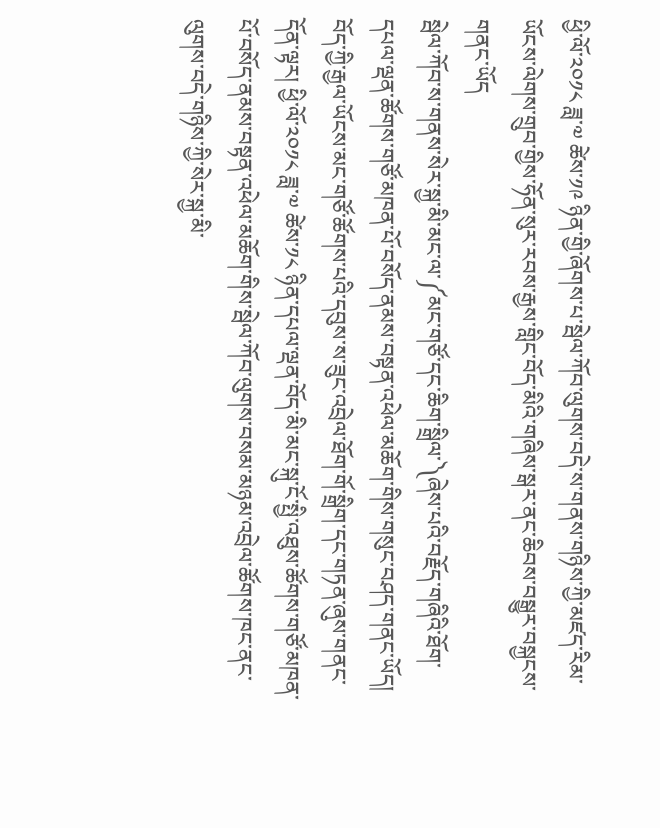ཕྱི་ལོ་༢༠༡༨ ཟླ་༧ ཚེས་༡༩ ཉིན་གྱི་ཞོགས་པ་སྦེལ་ཀོབ་ལུགས་བདེ་ས་གནས་གཉིས་ཀྱི་མཛད་རིམ་ཡོངས་ལེགས་གྲུབ་གྱིས་ཧོན་སུར་རབས་རྒྱས་གླིང་བོད་མིའི་གཞིས་སྒར་ནང་ཆིབས་བསྒྱུར་བསྐྱངས་གནང་ཡོད
སྦེལ་ཀོབ་ས་གནས་སེར་སྐྱ་མི་མང་ལ་༼མང་གཙོ་དང་ཆིག་སྒྲིལ་༽ཞེས་པའི་བརྗོད་གཞིའི་ཐོག་དཔལ་ལྡན་ཚོགས་གཙོ་མཁན་པོ་བསོད་ནམས་བསྟན་འཕེལ་མཆོག་གིས་གསུང་བཤད་གནང་ཡོད།
བོད་ཀྱི་རྒྱལ་ཡོངས་མང་གཙོ་ཚོགས་པའི་དབུས་ས་ཟུང་འབྲེལ་ཐོག་གོ་སྒྲིག་དང་གཏན་ཞུས་གནང་དོན་ལྟར། ཕྱི་ལོ་༢༠༡༨ ཟླ་༧ ཚེས་༡༨ ཉིན་དཔལ་ལྡན་བོད་མི་མང་སྐུ་ངོ་སྤྱི་འཐུས་ཚོགས་གཙོ་མཁན་པོ་བསོད་ནམས་བསྟན་འཕེལ་མཆོག་གིས་སྦེལ་ཀོབ་ལུགས་བསམ་མཉམ་འབྲེལ་ཚོགས་ཁང་ནང་ལུགས་བདེ་གཉིས་ཀྱི་སེར་སྐྱ་མི་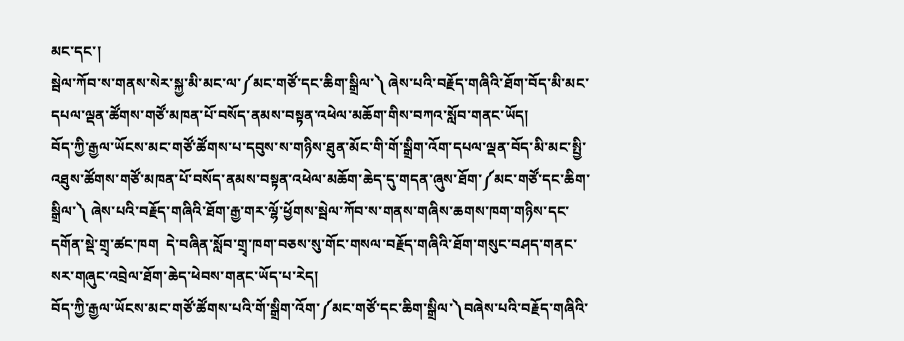མང་དང་།
སྦེལ་ཀོབ་ས་གནས་སེར་སྐྱ་མི་མང་ལ་༼མང་གཙོ་དང་ཆིག་སྒྲིལ་༽ ཞེས་པའི་བརྗོད་གཞིའི་ཐོག་བོད་མི་མང་དཔལ་ལྡན་ཚོགས་གཙོ་མཁན་པོ་བསོད་ནམས་བསྟན་འཕེལ་མཆོག་གིས་བཀའ་སློབ་གནང་ཡོད།
བོད་ཀྱི་རྒྱལ་ཡོངས་མང་གཙོ་ཚོགས་པ་དབུས་ས་གཉིས་ཐུན་མོང་གི་གོ་སྒྲིག་འོག་དཔལ་ལྡན་བོད་མི་མང་སྤྱི་འཐུས་ཚོགས་གཙོ་མཁན་པོ་བསོད་ནམས་བསྟན་འཕེལ་མཆོག་ཆེད་དུ་གདན་ཞུས་ཐོག་༼མང་གཙོ་དང་ཆིག་སྒྲིལ་༽ ཞེས་པའི་བརྗོད་གཞིའི་ཐོག་རྒྱ་གར་ལྷོ་ཕྱོགས་སྦེལ་ཀོབ་ས་གནས་གཞིས་ཆགས་ཁག་གཉིས་དང་དགོན་སྡེ་གྲྭ་ཚང་ཁག  དེ་བཞིན་སློབ་གྲྭ་ཁག་བཅས་སུ་གོང་གསལ་བརྗོད་གཞིའི་ཐོག་གསུང་བཤད་གནང་སར་གཞུང་འབྲེལ་ཐོག་ཆེད་ཕེབས་གནང་ཡོད་པ་རེད།
བོད་ཀྱི་རྒྱལ་ཡོངས་མང་གཙོ་ཚོགས་པའི་གོ་སྒྲིག་འོག་༼མང་གཙོ་དང་ཆིག་སྒྲིལ་༽བཞེས་པའི་བརྗོད་གཞིའི་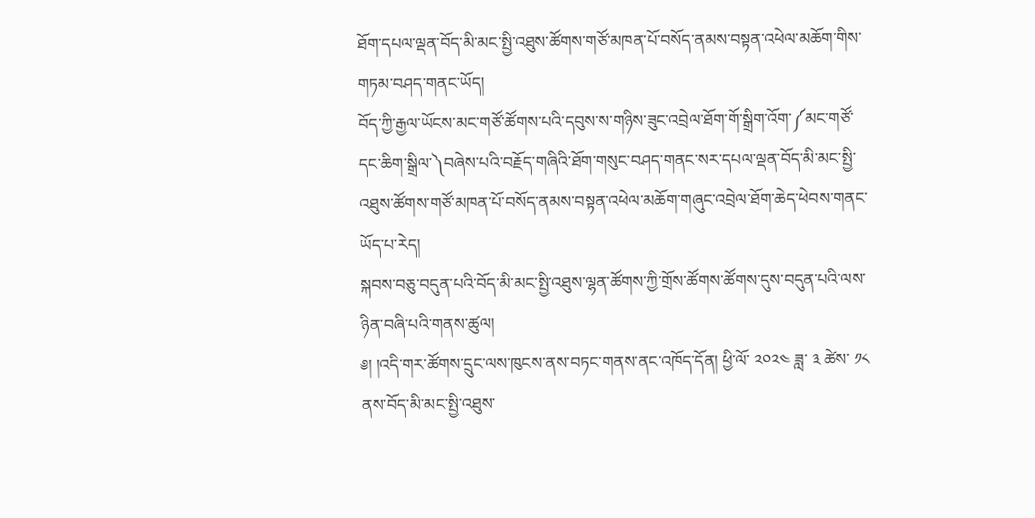ཐོག་དཔལ་ལྡན་བོད་མི་མང་སྤྱི་འཐུས་ཚོགས་གཙོ་མཁན་པོ་བསོད་ནམས་བསྟན་འཕེལ་མཆོག་གིས་གཏམ་བཤད་གནང་ཡོད།
བོད་ཀྱི་རྒྱལ་ཡོངས་མང་གཙོ་ཚོགས་པའི་དབུས་ས་གཉིས་ཟུང་འབྲེལ་ཐོག་གོ་སྒྲིག་འོག་༼མང་གཙོ་དང་ཆིག་སྒྲིལ་༽བཞེས་པའི་བརྗོད་གཞིའི་ཐོག་གསུང་བཤད་གནང་སར་དཔལ་ལྡན་བོད་མི་མང་སྤྱི་འཐུས་ཚོགས་གཙོ་མཁན་པོ་བསོད་ནམས་བསྟན་འཕེལ་མཆོག་གཞུང་འབྲེལ་ཐོག་ཆེད་ཕེབས་གནང་ཡོད་པ་རེད།
སྐབས་བཅུ་བདུན་པའི་བོད་མི་མང་སྤྱི་འཐུས་ལྷན་ཚོགས་ཀྱི་གྲོས་ཚོགས་ཚོགས་དུས་བདུན་པའི་ལས་ཉིན་བཞི་པའི་གནས་ཚུལ།
༅། །འདི་གར་ཚོགས་དྲུང་ལས་ཁུངས་ནས་བཏང་གནས་ནང་འཁོད་དོན། ཕྱི་ལོ་ ༢༠༢༤ ཟླ་ ༣ ཚེས་ ༡༨ ནས་བོད་མི་མང་སྤྱི་འཐུས་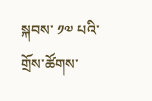སྐབས་ ༡༧ པའི་གྲོས་ཚོགས་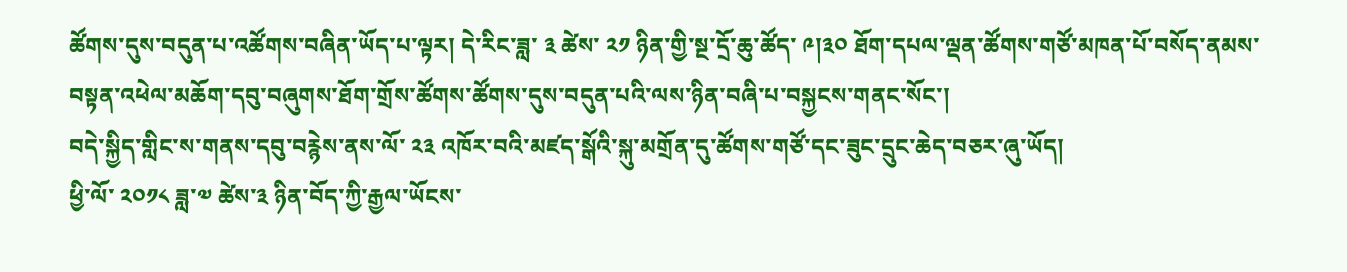ཚོགས་དུས་བདུན་པ་འཚོགས་བཞིན་ཡོད་པ་ལྟར། དེ་རིང་ཟླ་ ༣ ཚེས་ ༢༡ ཉིན་གྱི་སྔ་དྲོ་ཆུ་ཚོད་ ༩།༣༠ ཐོག་དཔལ་ལྡན་ཚོགས་གཙོ་མཁན་པོ་བསོད་ནམས་བསྟན་འཕེལ་མཆོག་དབུ་བཞུགས་ཐོག་གྲོས་ཚོགས་ཚོགས་དུས་བདུན་པའི་ལས་ཉིན་བཞི་པ་བསྐྱངས་གནང་སོང་།
བདེ་སྐྱིད་གླིང་ས་གནས་དབུ་བརྙེས་ནས་ལོ་ ༢༣ འཁོར་བའི་མཛད་སྒོའི་སྐུ་མགྲོན་དུ་ཚོགས་གཙོ་དང་ཟུང་དྲུང་ཆེད་བཅར་ཞུ་ཡོད།
ཕྱི་ལོ་ ༢༠༡༨ ཟླ་༧ ཚེས་༣ ཉིན་བོད་ཀྱི་རྒྱལ་ཡོངས་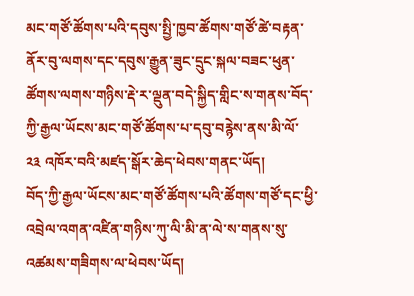མང་གཙོ་ཚོགས་པའི་དབུས་སྤྱི་ཁྱབ་ཚོགས་གཙོ་ཚེ་བརྟན་ནོར་བུ་ལགས་དང་དབུས་རྒྱུན་ཟུང་དྲུང་སྐལ་བཟང་ཕུན་ཚོགས་ལགས་གཉིས་རྡེ་ར་ལྡུན་བདེ་སྐྱིད་གླིང་ས་གནས་བོད་ཀྱི་རྒྱལ་ཡོངས་མང་གཙོ་ཚོགས་པ་དབུ་བརྙེས་ནས་མི་ལོ་ ༢༣ འཁོར་བའི་མཛད་སྒོར་ཆེད་ཕེབས་གནང་ཡོད།
བོད་ཀྱི་རྒྱལ་ཡོངས་མང་གཙོ་ཚོགས་པའི་ཚོགས་གཙོ་དང་ཕྱི་འབྲེལ་འགན་འཛིན་གཉིས་ཀུ་ལི་མི་ན་ལེ་ས་གནས་སུ་འཚམས་གཟིགས་ལ་ཕེབས་ཡོད།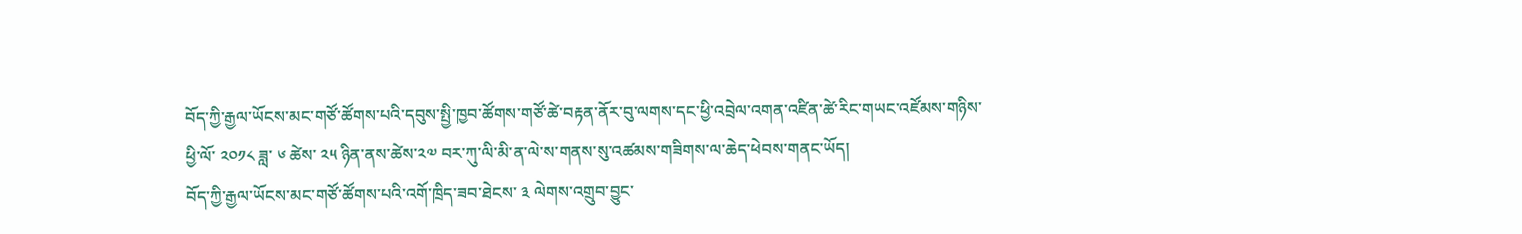བོད་ཀྱི་རྒྱལ་ཡོངས་མང་གཙོ་ཚོགས་པའི་དབུས་སྤྱི་ཁྱབ་ཚོགས་གཙོ་ཚེ་བརྟན་ནོར་བུ་ལགས་དང་ཕྱི་འབྲེལ་འགན་འཛིན་ཚེ་རིང་གཡང་འཛོམས་གཉིས་ཕྱི་ལོ་ ༢༠༡༨ ཟླ་ ༦ ཚེས་ ༢༥ ཉིན་ནས་ཚེས་༢༧ བར་ཀུ་ལི་མི་ན་ལེ་ས་གནས་སུ་འཚམས་གཟིགས་ལ་ཆེད་ཕེབས་གནང་ཡོད།
བོད་ཀྱི་རྒྱལ་ཡོངས་མང་གཙོ་ཚོགས་པའི་འགོ་ཁྲིད་ཟབ་ཐེངས་ ༣ ལེགས་འགྲུབ་བྱུང་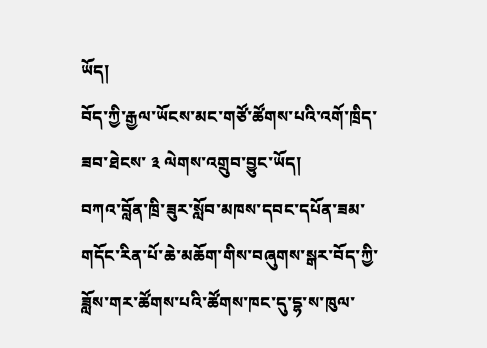ཡོད།
བོད་ཀྱི་རྒྱལ་ཡོངས་མང་གཙོ་ཚོགས་པའི་འགོ་ཁྲིད་ཟབ་ཐེངས་ ༣ ལེགས་འགྲུབ་བྱུང་ཡོད།
བཀའ་བློན་ཁྲི་ཟུར་སློབ་མཁས་དབང་དཔོན་ཟམ་གདོང་རིན་པོ་ཆེ་མཆོག་གིས་བཞུགས་སྒར་བོད་ཀྱི་ཟློས་གར་ཚོགས་པའི་ཚོགས་ཁང་དུ་དྷ་ས་ཁུལ་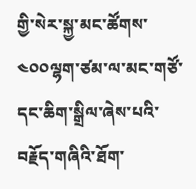གྱི་སེར་སྐྱ་མང་ཚོགས་༤༠༠ལྷག་ཙམ་ལ་མང་གཙོ་དང་ཆིག་སྒྲིལ་ཞེས་པའི་བརྗོད་གཞིའི་ཐོག་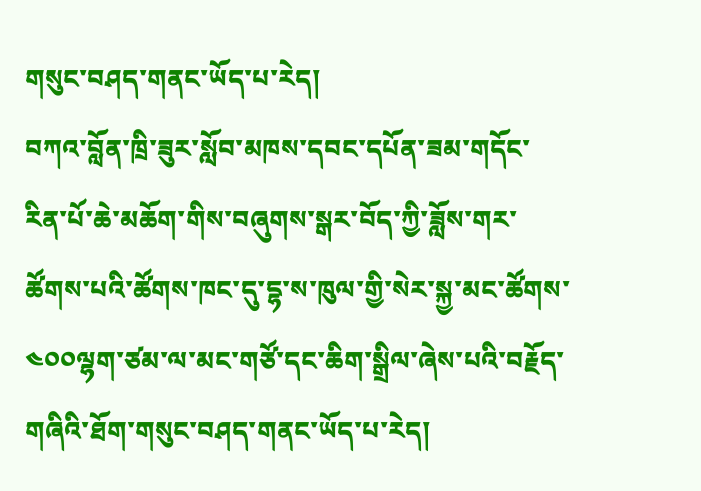གསུང་བཤད་གནང་ཡོད་པ་རེད།
བཀའ་བློན་ཁྲི་ཟུར་སློབ་མཁས་དབང་དཔོན་ཟམ་གདོང་རིན་པོ་ཆེ་མཆོག་གིས་བཞུགས་སྒར་བོད་ཀྱི་ཟློས་གར་ཚོགས་པའི་ཚོགས་ཁང་དུ་དྷ་ས་ཁུལ་གྱི་སེར་སྐྱ་མང་ཚོགས་༤༠༠ལྷག་ཙམ་ལ་མང་གཙོ་དང་ཆིག་སྒྲིལ་ཞེས་པའི་བརྗོད་གཞིའི་ཐོག་གསུང་བཤད་གནང་ཡོད་པ་རེད།